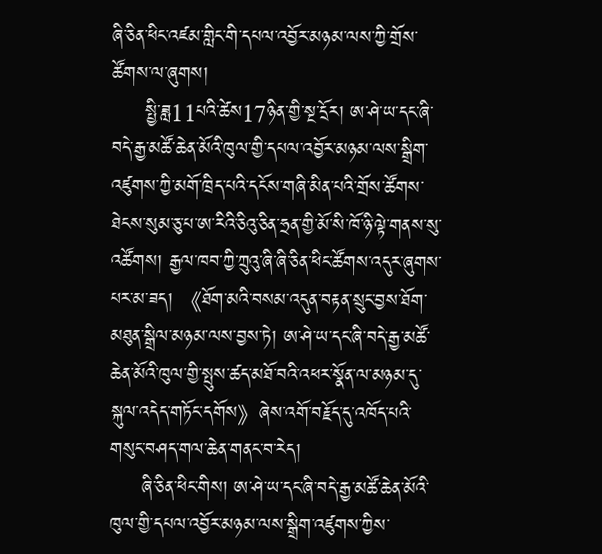ཞི་ཅིན་ཕིང་འཛམ་གླིང་གི་དཔལ་འབྱོར་མཉམ་ལས་ཀྱི་གྲོས་ཚོགས་ལ་ཞུགས།
     སྤྱི་ཟླ11པའི་ཚེས17ཉིན་གྱི་སྔ་དྲོར། ཨ་ཤེ་ཡ་དང་ཞི་བདེ་རྒྱ་མཚོ་ཆེན་མོའི་ཁུལ་གྱི་དཔལ་འབྱོར་མཉམ་ལས་སྒྲིག་འཛུགས་ཀྱི་མགོ་ཁྲིད་པའི་དངོས་གཞི་མིན་པའི་གྲོས་ཚོགས་ཐེངས་སུམ་ཅུ་པ་ཨ་རིའི་ཅིའུ་ཅིན་ཧྲན་གྱི་མོ་སི་ཁོ་ཉི་ལྟེ་གནས་སུ་འཚོགས། རྒྱལ་ཁབ་ཀྱི་ཀྲུའུ་ཞི་ཞི་ཅིན་ཕིང་ཚོགས་འདུར་ཞུགས་པར་མ་ཟད། 《ཐོག་མའི་བསམ་འདུན་བརྟན་སྲུང་བྱས་ཐོག་མཐུན་སྒྲིལ་མཉམ་ལས་བྱས་ཏེ། ཨ་ཤེ་ཡ་དང་ཞི་བདེ་རྒྱ་མཚོ་ཆེན་མོའི་ཁུལ་གྱི་སྤུས་ཚད་མཐོ་བའི་འཕར་སྣོན་ལ་མཉམ་དུ་སྐུལ་འདེད་གཏོང་དགོས》ཞེས་འགོ་བརྗོད་དུ་འཁོད་པའི་གསུང་བཤད་གལ་ཆེན་གནང་བ་རེད།
     ཞི་ཅིན་ཕིང་གིས། ཨ་ཤེ་ཡ་དང་ཞི་བདེ་རྒྱ་མཚོ་ཆེན་མོའི་ཁུལ་གྱི་དཔལ་འབྱོར་མཉམ་ལས་སྒྲིག་འཛུགས་ཀྱིས་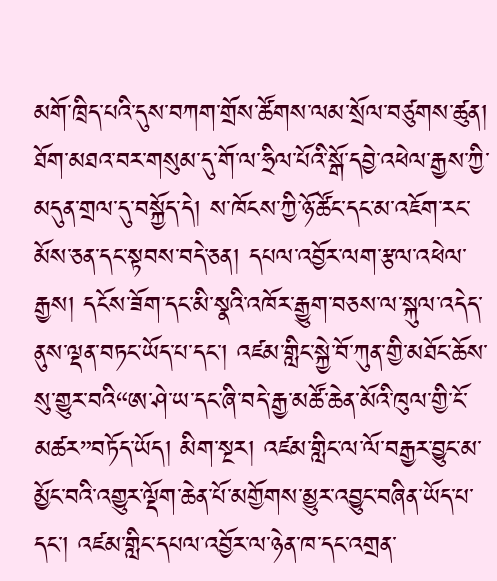མགོ་ཁྲིད་པའི་དུས་བཀག་གྲོས་ཚོགས་ལམ་སྲོལ་བཙུགས་ཚུན། ཐོག་མཐའ་བར་གསུམ་དུ་གོ་ལ་ཧྲིལ་པོའི་སྒོ་དབྱེ་འཕེལ་རྒྱས་ཀྱི་མདུན་གྲལ་དུ་བསྐྱོད་དེ། ས་ཁོངས་ཀྱི་ཉོ་ཚོང་དང་མ་འཇོག་རང་མོས་ཅན་དང་སྟབས་བདེ་ཅན། དཔལ་འབྱོར་ལག་རྩལ་འཕེལ་རྒྱས། དངོས་ཟོག་དང་མི་སྣའི་འཁོར་རྒྱུག་བཅས་ལ་སྐུལ་འདེད་ནུས་ལྡན་བཏང་ཡོད་པ་དང་། འཛམ་གླིང་སྐྱེ་བོ་ཀུན་གྱི་མཐོང་ཆོས་སུ་གྱུར་བའི“ཨ་ཤེ་ཡ་དང་ཞི་བདེ་རྒྱ་མཚོ་ཆེན་མོའི་ཁུལ་གྱི་ངོ་མཚར”བཏོད་ཡོད། མིག་སྔར། འཛམ་གླིང་ལ་ལོ་བརྒྱར་བྱུང་མ་མྱོང་བའི་འགྱུར་ལྡོག་ཆེན་པོ་མགྱོགས་མྱུར་འབྱུང་བཞིན་ཡོད་པ་དང་། འཛམ་གླིང་དཔལ་འབྱོར་ལ་ཉེན་ཁ་དང་འགྲན་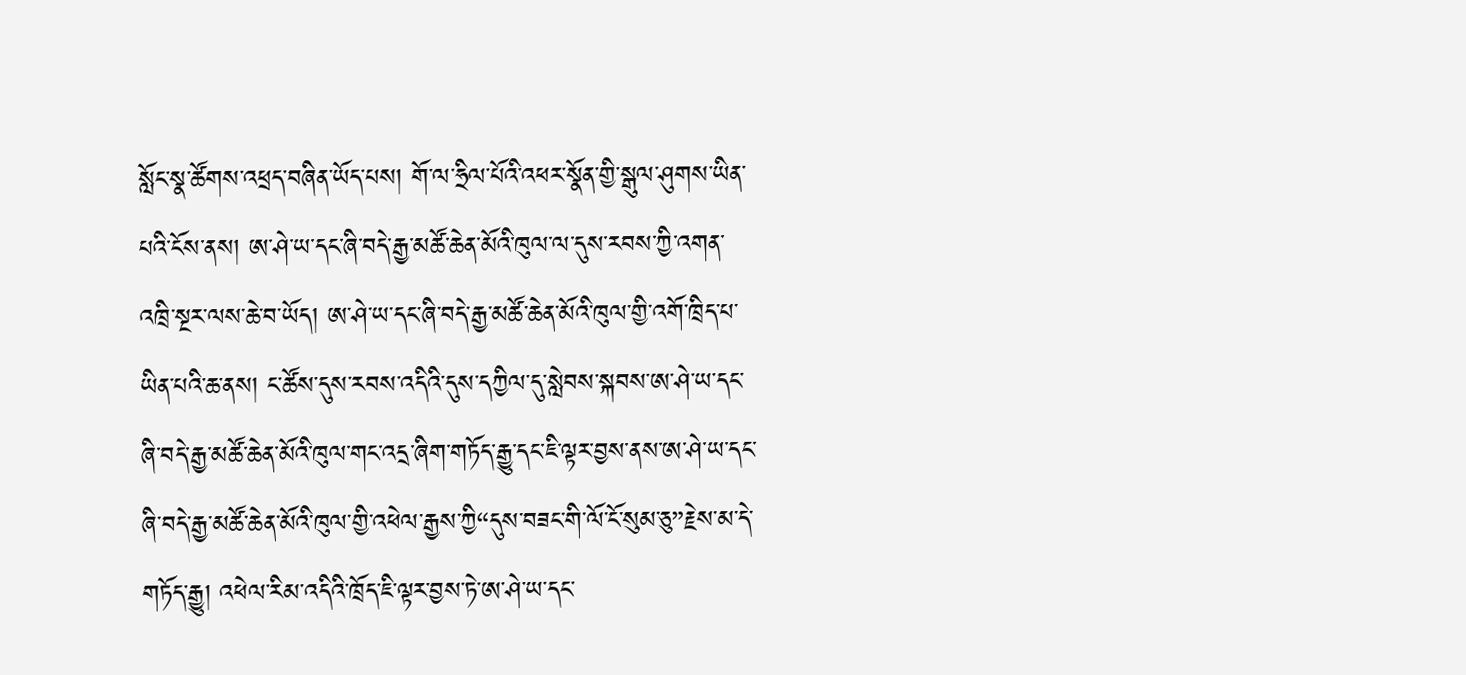སློང་སྣ་ཚོགས་འཕྲད་བཞིན་ཡོད་པས། གོ་ལ་ཧྲིལ་པོའི་འཕར་སྣོན་གྱི་སྒུལ་ཤུགས་ཡིན་པའི་ངོས་ནས། ཨ་ཤེ་ཡ་དང་ཞི་བདེ་རྒྱ་མཚོ་ཆེན་མོའི་ཁུལ་ལ་དུས་རབས་ཀྱི་འགན་འཁྲི་སྔར་ལས་ཆེ་བ་ཡོད། ཨ་ཤེ་ཡ་དང་ཞི་བདེ་རྒྱ་མཚོ་ཆེན་མོའི་ཁུལ་གྱི་འགོ་ཁྲིད་པ་ཡིན་པའི་ཆ་ནས། ང་ཚོས་དུས་རབས་འདིའི་དུས་དཀྱིལ་དུ་སླེབས་སྐབས་ཨ་ཤེ་ཡ་དང་ཞི་བདེ་རྒྱ་མཚོ་ཆེན་མོའི་ཁུལ་གང་འདྲ་ཞིག་གཏོད་རྒྱུ་དང་ཇི་ལྟར་བྱས་ནས་ཨ་ཤེ་ཡ་དང་ཞི་བདེ་རྒྱ་མཚོ་ཆེན་མོའི་ཁུལ་གྱི་འཕེལ་རྒྱས་ཀྱི“དུས་བཟང་གི་ལོ་ངོ་སུམ་ཅུ”རྗེས་མ་དེ་གཏོད་རྒྱུ། འཕེལ་རིམ་འདིའི་ཁྲོད་ཇི་ལྟར་བྱས་ཏེ་ཨ་ཤེ་ཡ་དང་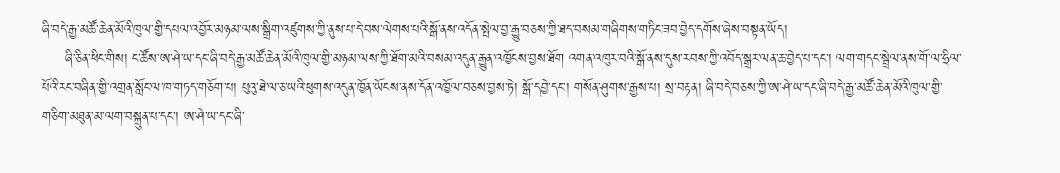ཞི་བདེ་རྒྱ་མཚོ་ཆེན་མོའི་ཁུལ་གྱི་དཔལ་འབྱོར་མཉམ་ལས་སྒྲིག་འཛུགས་ཀྱི་ནུས་པ་དེ་བས་ལེགས་པའི་སྒོ་ནས་འདོན་སྤེལ་བྱ་རྒྱུ་བཅས་ཀྱི་ཐད་བསམ་གཞིགས་གཏིང་ཟབ་བྱེད་དགོས་ཞེས་བསྟན་ཡོད།
     ཞི་ཅིན་ཕིང་གིས། ང་ཚོས་ཨ་ཤེ་ཡ་དང་ཞི་བདེ་རྒྱ་མཚོ་ཆེན་མོའི་ཁུལ་གྱི་མཉམ་ལས་ཀྱི་ཐོག་མའི་བསམ་འདུན་རྒྱུན་འཁྱོངས་བྱས་ཐོག འགན་འཁུར་བའི་སྒོ་ནས་དུས་རབས་ཀྱི་འབོད་སྒྲར་ལན་ཆ་བྱེད་པ་དང་། ལག་གདང་སྦྲེལ་ནས་གོ་ལ་ཧྲིལ་པོའི་རང་བཞིན་གྱི་འགྲན་སློང་ལ་ཁ་གཏད་གཅོག་པ། པུའུ་ཐེ་ལ་ཅ་ཡའི་ཕུགས་འདུན་ཁྱོན་ཡོངས་ནས་དོན་འཁྱོལ་བཅས་བྱས་ཏེ། སྒོ་དབྱེ་དང་། གསོན་ཤུགས་རྒྱས་པ། སྲ་བརྟན། ཞི་བདེ་བཅས་ཀྱི་ཨ་ཤེ་ཡ་དང་ཞི་བདེ་རྒྱ་མཚོ་ཆེན་མོའི་ཁུལ་གྱི་གཅིག་མཐུན་མ་ལག་བསྐྲུན་པ་དང་། ཨ་ཤེ་ཡ་དང་ཞི་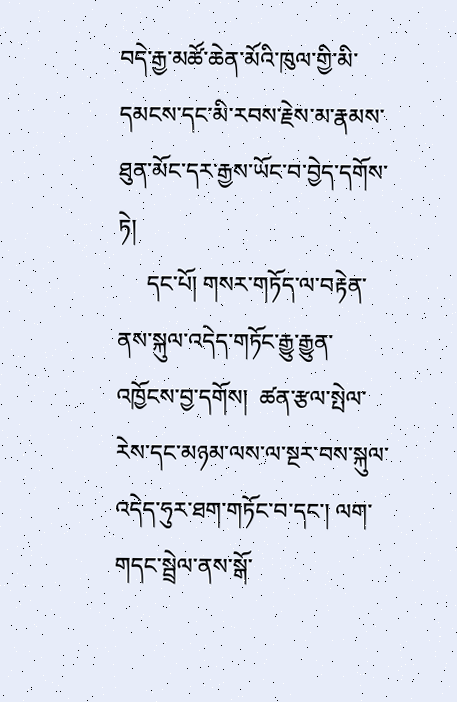བདེ་རྒྱ་མཚོ་ཆེན་མོའི་ཁུལ་གྱི་མི་དམངས་དང་མི་རབས་རྗེས་མ་རྣམས་ཐུན་མོང་དར་རྒྱས་ཡོང་བ་བྱེད་དགོས་ཏེ།
     དང་པོ། གསར་གཏོད་ལ་བརྟེན་ནས་སྐུལ་འདེད་གཏོང་རྒྱུ་རྒྱུན་འཁྱོངས་བྱ་དགོས།  ཚན་རྩལ་སྤེལ་རེས་དང་མཉམ་ལས་ལ་སྔར་བས་སྐུལ་འདེད་ཧུར་ཐག་གཏོང་བ་དང་། ལག་གདང་སྦྲེལ་ནས་སྒོ་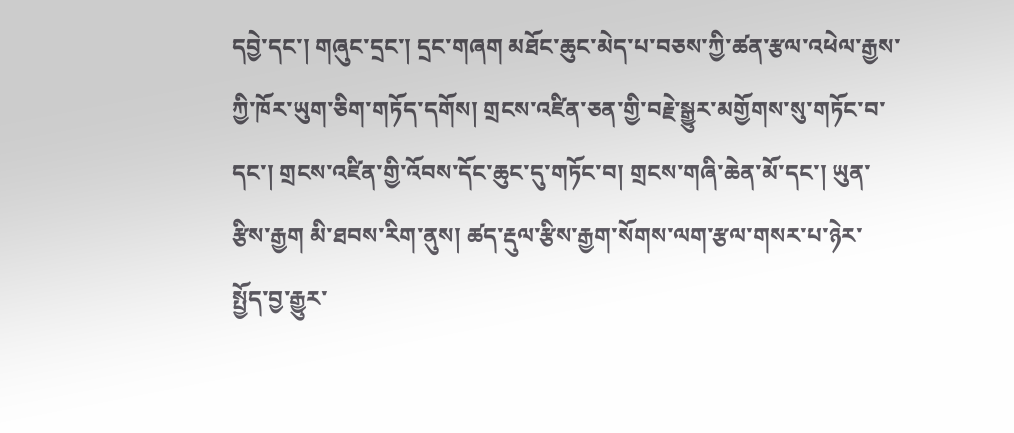དབྱེ་དང་། གཞུང་དྲང་། དྲང་གཞག མཐོང་ཆུང་མེད་པ་བཅས་ཀྱི་ཚན་རྩལ་འཕེལ་རྒྱས་ཀྱི་ཁོར་ཡུག་ཅིག་གཏོད་དགོས། གྲངས་འཛིན་ཅན་གྱི་བརྗེ་སྒྱུར་མགྱོགས་སུ་གཏོང་བ་དང་། གྲངས་འཛིན་གྱི་འོབས་དོང་ཆུང་དུ་གཏོང་བ། གྲངས་གཞི་ཆེན་མོ་དང་། ཡུན་རྩིས་རྒྱག མི་ཐབས་རིག་ནུས། ཚད་རྡུལ་རྩིས་རྒྱག་སོགས་ལག་རྩལ་གསར་པ་ཉེར་སྤྱོད་བྱ་རྒྱུར་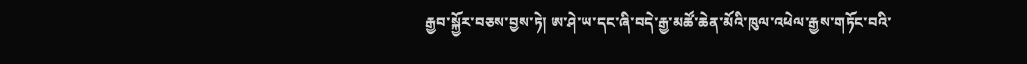རྒྱབ་སྐྱོར་བཅས་བྱས་ཏེ། ཨ་ཤེ་ཡ་དང་ཞི་བདེ་རྒྱ་མཚོ་ཆེན་མོའི་ཁུལ་འཕེལ་རྒྱས་གཏོང་བའི་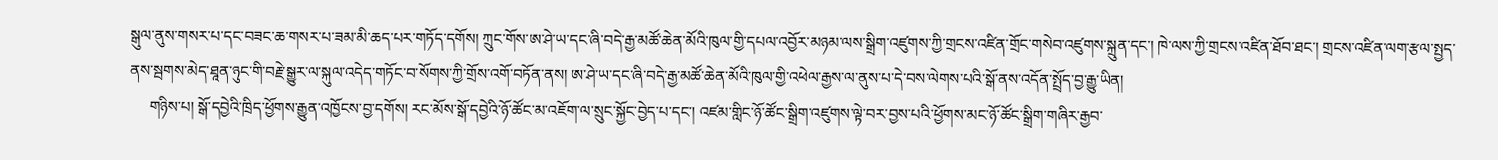སྒུལ་ནུས་གསར་པ་དང་བཟང་ཆ་གསར་པ་ཟམ་མི་ཆད་པར་གཏོད་དགོས། ཀྲུང་གོས་ཨ་ཤེ་ཡ་དང་ཞི་བདེ་རྒྱ་མཚོ་ཆེན་མོའི་ཁུལ་གྱི་དཔལ་འབྱོར་མཉམ་ལས་སྒྲིག་འཛུགས་ཀྱི་གྲངས་འཛིན་གྲོང་གསེབ་འཛུགས་སྐྲུན་དང་། ཁེ་ལས་ཀྱི་གྲངས་འཛིན་ཐོབ་ཐང་། གྲངས་འཛིན་ལག་རྩལ་སྤྱད་ནས་སྦགས་མེད་ཐཱན་ཉུང་གི་བརྗེ་སྒྱུར་ལ་སྐུལ་འདེད་གཏོང་བ་སོགས་ཀྱི་གྲོས་འགོ་བཏོན་ནས། ཨ་ཤེ་ཡ་དང་ཞི་བདེ་རྒྱ་མཚོ་ཆེན་མོའི་ཁུལ་གྱི་འཕེལ་རྒྱས་ལ་ནུས་པ་དེ་བས་ལེགས་པའི་སྒོ་ནས་འདོན་སྤྲོད་བྱ་རྒྱུ་ཡིན།
     གཉིས་པ། སྒོ་དབྱེའི་ཁྲིད་ཕྱོགས་རྒྱུན་འཁྱོངས་བྱ་དགོས། རང་མོས་སྒོ་དབྱེའི་ཉོ་ཚོང་མ་འཇོག་ལ་སྲུང་སྐྱོང་བྱེད་པ་དང་། འཛམ་གླིང་ཉོ་ཚོང་སྒྲིག་འཛུགས་ལྟེ་བར་བྱས་པའི་ཕྱོགས་མང་ཉོ་ཚོང་སྒྲིག་གཞིར་རྒྱབ་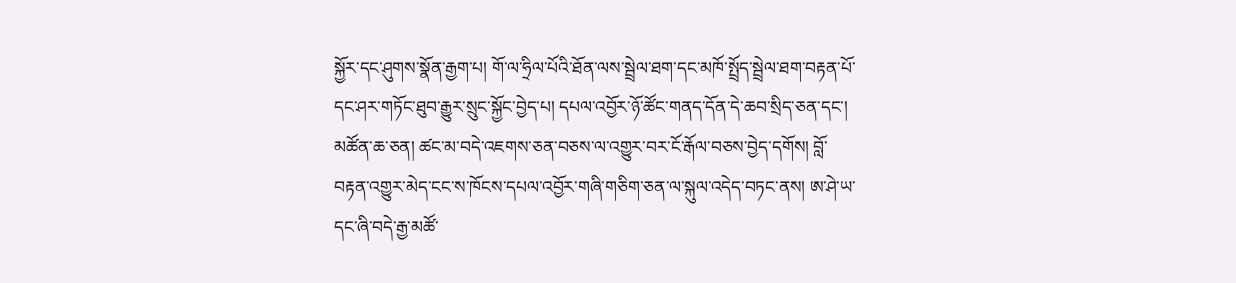སྐྱོར་དང་ཤུགས་སྣོན་རྒྱག་པ། གོ་ལ་ཧྲིལ་པོའི་ཐོན་ལས་སྦྲེལ་ཐག་དང་མཁོ་སྤྲོད་སྦྲེལ་ཐག་བརྟན་པོ་དང་ཤར་གཏོང་ཐུབ་རྒྱུར་སྲུང་སྐྱོང་བྱེད་པ། དཔལ་འབྱོར་ཉོ་ཚོང་གནད་དོན་དེ་ཆབ་སྲིད་ཅན་དང་། མཚོན་ཆ་ཅན། ཚང་མ་བདེ་འཇགས་ཅན་བཅས་ལ་འགྱུར་བར་ངོ་རྒོལ་བཅས་བྱེད་དགོས། བློ་བརྟན་འགྱུར་མེད་ངང་ས་ཁོངས་དཔལ་འབྱོར་གཞི་གཅིག་ཅན་ལ་སྐུལ་འདེད་བཏང་ནས། ཨ་ཤེ་ཡ་དང་ཞི་བདེ་རྒྱ་མཚོ་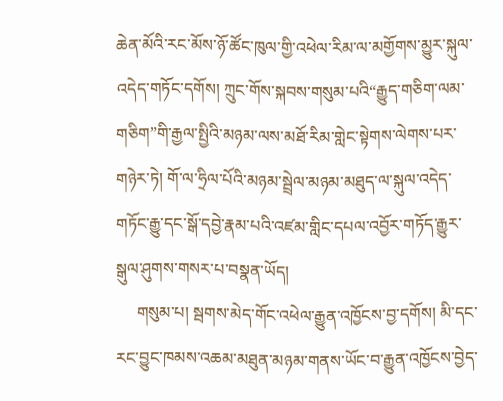ཆེན་མོའི་རང་མོས་ཉོ་ཚོང་ཁུལ་གྱི་འཕེལ་རིམ་ལ་མགྱོགས་མྱུར་སྐུལ་འདེད་གཏོང་དགོས། ཀྲུང་གོས་སྐབས་གསུམ་པའི“རྒྱུད་གཅིག་ལམ་གཅིག”གི་རྒྱལ་སྤྱིའི་མཉམ་ལས་མཐོ་རིམ་གླེང་སྟེགས་ལེགས་པར་གཉེར་ཏེ། གོ་ལ་ཧྲིལ་པོའི་མཉམ་སྦྲེལ་མཉམ་མཐུད་ལ་སྐུལ་འདེད་གཏོང་རྒྱུ་དང་སྒོ་དབྱེ་རྣམ་པའི་འཛམ་གླིང་དཔལ་འབྱོར་གཏོད་རྒྱུར་སྒུལ་ཤུགས་གསར་པ་བསྣན་ཡོད།
     གསུམ་པ། སྦགས་མེད་གོང་འཕེལ་རྒྱུན་འཁྱོངས་བྱ་དགོས། མི་དང་རང་བྱུང་ཁམས་འཆམ་མཐུན་མཉམ་གནས་ཡོང་བ་རྒྱུན་འཁྱོངས་བྱེད་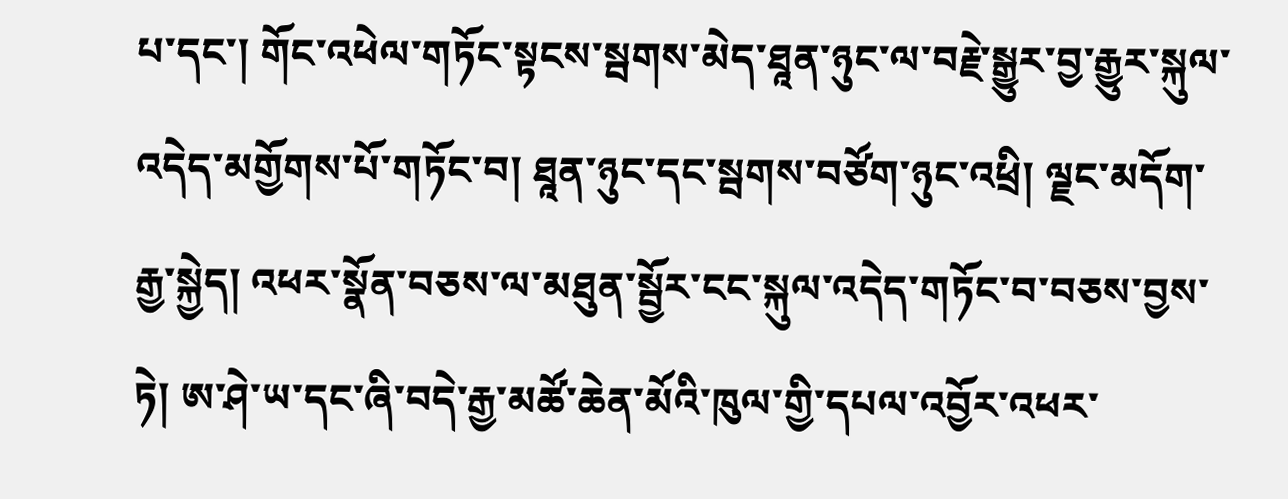པ་དང་། གོང་འཕེལ་གཏོང་སྟངས་སྦགས་མེད་ཐཱན་ཉུང་ལ་བརྗེ་སྒྱུར་བྱ་རྒྱུར་སྐུལ་འདེད་མགྱོགས་པོ་གཏོང་བ། ཐཱན་ཉུང་དང་སྦགས་བཙོག་ཉུང་འཕྲི། ལྗང་མདོག་རྒྱ་སྐྱེད། འཕར་སྣོན་བཅས་ལ་མཐུན་སྦྱོར་ངང་སྐུལ་འདེད་གཏོང་བ་བཅས་བྱས་ཏེ། ཨ་ཤེ་ཡ་དང་ཞི་བདེ་རྒྱ་མཚོ་ཆེན་མོའི་ཁུལ་གྱི་དཔལ་འབྱོར་འཕར་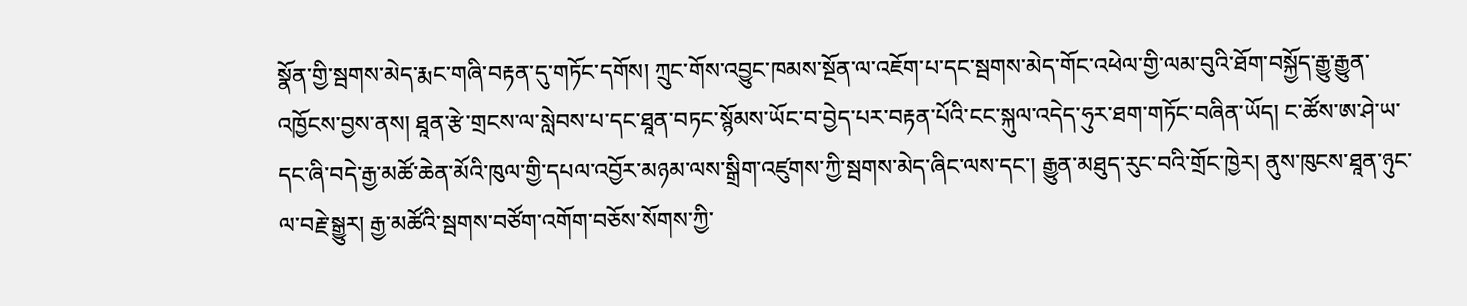སྣོན་གྱི་སྦགས་མེད་རྨང་གཞི་བརྟན་དུ་གཏོང་དགོས། ཀྲུང་གོས་འབྱུང་ཁམས་སྔོན་ལ་འཇོག་པ་དང་སྦགས་མེད་གོང་འཕེལ་གྱི་ལམ་བུའི་ཐོག་བསྐྱོད་རྒྱུ་རྒྱུན་འཁྱོངས་བྱས་ནས། ཐཱན་རྩེ་གྲངས་ལ་སླེབས་པ་དང་ཐཱན་བཏང་སྙོམས་ཡོང་བ་བྱེད་པར་བརྟན་པོའི་ངང་སྐུལ་འདེད་ཧུར་ཐག་གཏོང་བཞིན་ཡོད། ང་ཚོས་ཨ་ཤེ་ཡ་དང་ཞི་བདེ་རྒྱ་མཚོ་ཆེན་མོའི་ཁུལ་གྱི་དཔལ་འབྱོར་མཉམ་ལས་སྒྲིག་འཛུགས་ཀྱི་སྦགས་མེད་ཞིང་ལས་དང་། རྒྱུན་མཐུད་རུང་བའི་གྲོང་ཁྱེར། ནུས་ཁུངས་ཐཱན་ཉུང་ལ་བརྗེ་སྒྱུར། རྒྱ་མཚོའི་སྦགས་བཙོག་འགོག་བཅོས་སོགས་ཀྱི་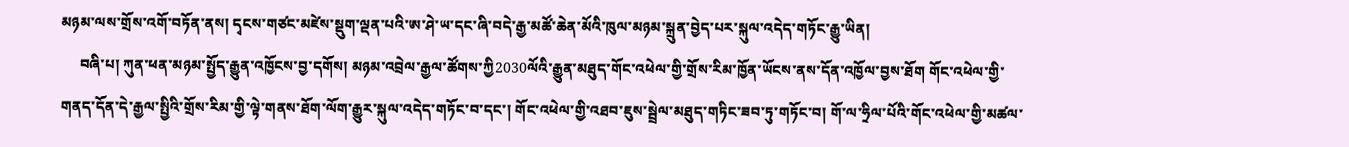མཉམ་ལས་གྲོས་འགོ་བཏོན་ནས། དྭངས་གཙང་མཛེས་སྡུག་ལྡན་པའི་ཨ་ཤེ་ཡ་དང་ཞི་བདེ་རྒྱ་མཚོ་ཆེན་མོའི་ཁུལ་མཉམ་སྐྲུན་བྱེད་པར་སྐུལ་འདེད་གཏོང་རྒྱུ་ཡིན།
     བཞི་པ། ཀུན་ཕན་མཉམ་སྤྱོད་རྒྱུན་འཁྱོངས་བྱ་དགོས། མཉམ་འབྲེལ་རྒྱལ་ཚོགས་ཀྱི2030ལོའི་རྒྱུན་མཐུད་གོང་འཕེལ་གྱི་གྲོས་རིམ་ཁྱོན་ཡོངས་ནས་དོན་འཁྱོལ་བྱས་ཐོག གོང་འཕེལ་གྱི་གནད་དོན་དེ་རྒྱལ་སྤྱིའི་གྲོས་རིམ་གྱི་ལྟེ་གནས་ཐོག་ལོག་རྒྱུར་སྐུལ་འདེད་གཏོང་བ་དང་། གོང་འཕེལ་གྱི་འཐབ་ཇུས་སྦྲེལ་མཐུད་གཏིང་ཟབ་ཏུ་གཏོང་བ། གོ་ལ་ཧྲིལ་པོའི་གོང་འཕེལ་གྱི་མཚལ་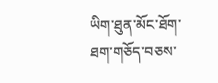ཡིག་ཐུན་མོང་ཐོག་ཐག་གཅོད་བཅས་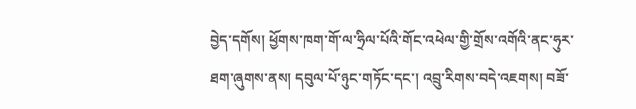བྱེད་དགོས། ཕྱོགས་ཁག་གོ་ལ་ཧྲིལ་པོའི་གོང་འཕེལ་གྱི་གྲོས་འགོའི་ནང་ཧུར་ཐག་ཞུགས་ནས། དབུལ་པོ་ཉུང་གཏོང་དང་། འབྲུ་རིགས་བདེ་འཇགས། བཟོ་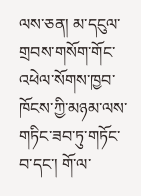ལས་ཅན། མ་དངུལ་གྲབས་གསོག་གོང་འཕེལ་སོགས་ཁྱབ་ཁོངས་ཀྱི་མཉམ་ལས་གཏིང་ཟབ་ཏུ་གཏོང་བ་དང་། གོ་ལ་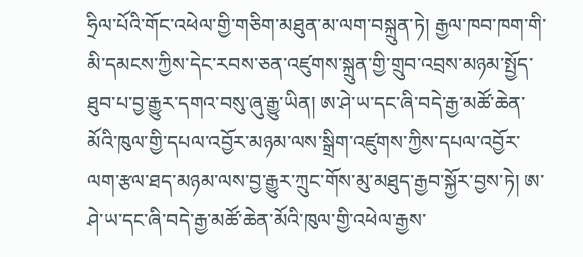ཧྲིལ་པོའི་གོང་འཕེལ་གྱི་གཅིག་མཐུན་མ་ལག་བསྐྲུན་ཏེ། རྒྱལ་ཁབ་ཁག་གི་མི་དམངས་ཀྱིས་དེང་རབས་ཅན་འཛུགས་སྐྲུན་གྱི་གྲུབ་འབྲས་མཉམ་སྤྱོད་ཐུབ་པ་བྱ་རྒྱུར་དགའ་བསུ་ཞུ་རྒྱུ་ཡིན། ཨ་ཤེ་ཡ་དང་ཞི་བདེ་རྒྱ་མཚོ་ཆེན་མོའི་ཁུལ་གྱི་དཔལ་འབྱོར་མཉམ་ལས་སྒྲིག་འཛུགས་ཀྱིས་དཔལ་འབྱོར་ལག་རྩལ་ཐད་མཉམ་ལས་བྱ་རྒྱུར་ཀྲུང་གོས་མུ་མཐུད་རྒྱབ་སྐྱོར་བྱས་ཏེ། ཨ་ཤེ་ཡ་དང་ཞི་བདེ་རྒྱ་མཚོ་ཆེན་མོའི་ཁུལ་གྱི་འཕེལ་རྒྱས་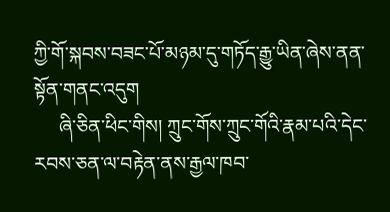ཀྱི་གོ་སྐབས་བཟང་པོ་མཉམ་དུ་གཏོད་རྒྱུ་ཡིན་ཞེས་ནན་སྟོན་གནང་འདུག
     ཞི་ཅིན་ཕིང་གིས། ཀྲུང་གོས་ཀྲུང་གོའི་རྣམ་པའི་དེང་རབས་ཅན་ལ་བརྟེན་ནས་རྒྱལ་ཁབ་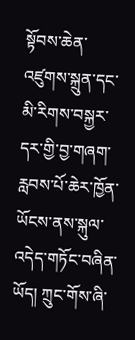སྟོབས་ཆེན་འཛུགས་སྐྲུན་དང་མི་རིགས་བསྐྱར་དར་གྱི་བྱ་གཞག་རླབས་པོ་ཆེར་ཁྱོན་ཡོངས་ནས་སྐུལ་འདེད་གཏོང་བཞིན་ཡོད། ཀྲུང་གོས་ཞི་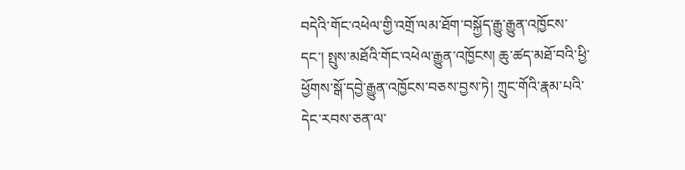བདེའི་གོང་འཕེལ་གྱི་འགྲོ་ལམ་ཐོག་བསྐྱོད་རྒྱུ་རྒྱུན་འཁྱོངས་དང་། སྤུས་མཐོའི་གོང་འཕེལ་རྒྱུན་འཁྱོངས། ཆུ་ཚད་མཐོ་བའི་ཕྱི་ཕྱོགས་སྒོ་དབྱེ་རྒྱུན་འཁྱོངས་བཅས་བྱས་ཏེ། ཀྲུང་གོའི་རྣམ་པའི་དེང་རབས་ཅན་ལ་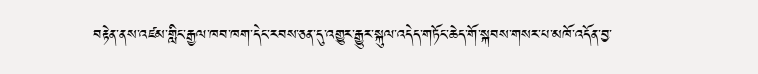བརྟེན་ནས་འཛམ་གླིང་རྒྱལ་ཁབ་ཁག་དེང་རབས་ཅན་དུ་འགྱུར་རྒྱུར་སྐུལ་འདེད་གཏོང་ཆེད་གོ་སྐབས་གསར་པ་མཁོ་འདོན་བྱ་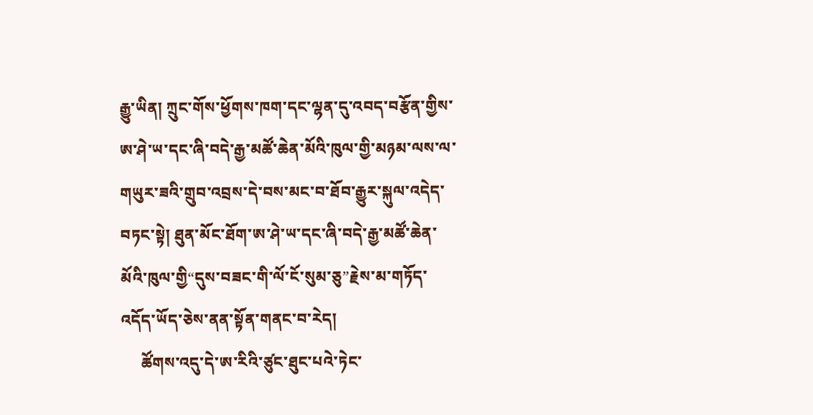རྒྱུ་ཡིན། ཀྲུང་གོས་ཕྱོགས་ཁག་དང་ལྷན་དུ་འབད་བརྩོན་གྱིས་ཨ་ཤེ་ཡ་དང་ཞི་བདེ་རྒྱ་མཚོ་ཆེན་མོའི་ཁུལ་གྱི་མཉམ་ལས་ལ་གཡུར་ཟའི་གྲུབ་འབྲས་དེ་བས་མང་བ་ཐོབ་རྒྱུར་སྐུལ་འདེད་བཏང་སྟེ། ཐུན་མོང་ཐོག་ཨ་ཤེ་ཡ་དང་ཞི་བདེ་རྒྱ་མཚོ་ཆེན་མོའི་ཁུལ་གྱི“དུས་བཟང་གི་ལོ་ངོ་སུམ་ཅུ”རྗེས་མ་གཏོད་འདོད་ཡོད་ཅེས་ནན་སྟོན་གནང་བ་རེད།
     ཚོགས་འདུ་དེ་ཨ་རིའི་ཙུང་ཐུང་པའེ་ཏེང་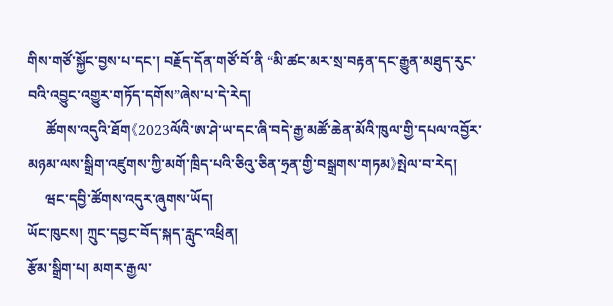གིས་གཙོ་སྐྱོང་བྱས་པ་དང་། བརྗོད་དོན་གཙོ་བོ་ནི “མི་ཚང་མར་སྲ་བརྟན་དང་རྒྱུན་མཐུད་རུང་བའི་འབྱུང་འགྱུར་གཏོད་དགོས”ཞེས་པ་དེ་རེད།
     ཚོགས་འདུའི་ཐོག《2023ལོའི་ཨ་ཤེ་ཡ་དང་ཞི་བདེ་རྒྱ་མཚོ་ཆེན་མོའི་ཁུལ་གྱི་དཔལ་འབྱོར་མཉམ་ལས་སྒྲིག་འཛུགས་ཀྱི་མགོ་ཁྲིད་པའི་ཅིའུ་ཅིན་ཧྲན་གྱི་བསྒྲགས་གཏམ》སྤེལ་བ་རེད།
     ཝང་དབྱི་ཚོགས་འདུར་ཞུགས་ཡོད།
ཡོང་ཁུངས། ཀྲུང་དབྱང་བོད་སྐད་རླུང་འཕྲིན།
རྩོམ་སྒྲིག་པ། མགར་རྒྱལ་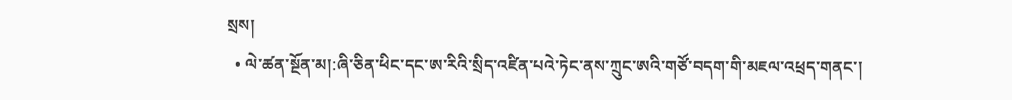སྲས།
  • ལེ་ཚན་སྔོན་མ།:ཞི་ཅིན་ཕིང་དང་ཨ་རིའི་སྲིད་འཛིན་པའེ་ཏེང་ནས་ཀྲུང་ཨའི་གཙོ་བདག་གི་མཇལ་འཕྲད་གནང་།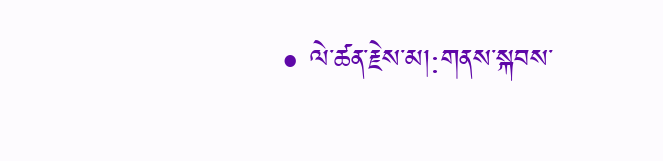• ལེ་ཚན་རྗེས་མ།:གནས་སྐབས་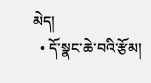མེད།
  • དོ་སྣང་ཆེ་བའི་རྩོམ།